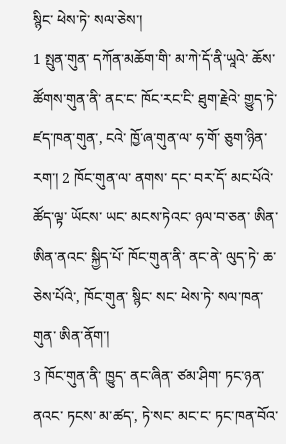སྙིང་ ཕེས་ཏེ་ སལ་ཅེས་།
1 སྤུན་གུན་ དཀོན་མཆོག་གི་ མ་ཀེ་དོ་ནི་ཡཱའེ་ ཆོས་ཚོགས་གུན་ནི་ ནང་ང་ ཁོང་རང་ངི་ ཐུག་རྗེའེ་ གྱུད་ཏེ་ ཛད་ཁན་གུན་, ངའེ་ ཁྱོ་ཞ་གུན་ལ་ ཧ་གོ་ ཅུག་ཉིན་རག་། 2 ཁོང་གུན་ལ་ ནགས་ དང་ བར་དོ་ མང་པོའེ་ ཚོད་ལྟ་ ཡོངས་ ཡང་ མངས་ཏེའང་ ཉལ་བ་ཅན་ ཨིན་ཨིན་ནའང་ སྐྱིད་པོ་ ཁོང་གུན་ནི་ ནང་ནེ་ ལུད་ཏེ་ ཆ་ཅེས་པོའེ་, ཁོང་གུན་ སྙིང་ སང་ ཕེས་ཏེ་ སལ་ཁན་གུན་ ཨིན་ནོག་།
3 ཁོང་གུན་ནི་ ཁྱུད་ ནང་ཞིན་ ཙམ་ཤིག་ ཏང་ཉན་ནའང་ ཏངས་ མ་ཚད་, ཏེ་སང་ མང་ང་ ཏང་ཁན་བོའ་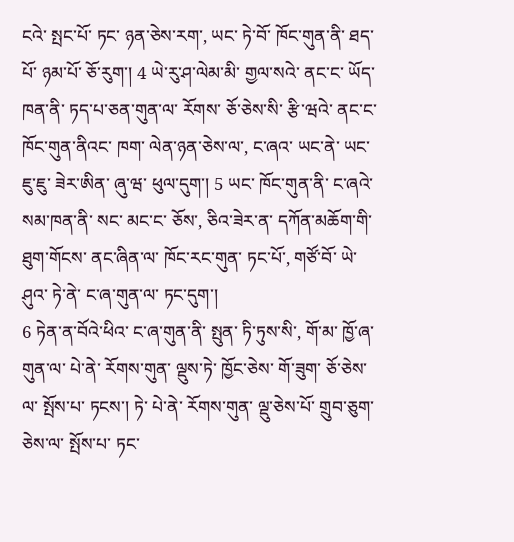ངའེ་ སྤང་པོ་ ཏང་ ཉན་ཅེས་རག་, ཡང་ ཏེ་བོ་ ཁོང་གུན་ནི་ ཐད་པོ་ ཉམ་པོ་ ཅོ་རུག་། 4 ཡེ་རུ་ཤ་ལེམ་མི་ གྱལ་སའེ་ ནང་ང་ ཡོད་ཁན་ནི་ ཏད་པ་ཅན་གུན་ལ་ རོགས་ ཅོ་ཅེས་སི་ རྩི་ཝའེ་ ནང་ང་ ཁོང་གུན་ནིའང་ ཁག་ ལེན་ཉན་ཅེས་ལ་, ང་ཞའ་ ཡང་ནེ་ ཡང་ ཇུ་ཇུ་ ཟེར་ཨིན་ ཞུ་ཝ་ ཕུལ་དུག་། 5 ཡང་ ཁོང་གུན་ནི་ ང་ཞའེ་ སམ་ཁན་ནི་ སང་ མང་ང་ ཅོས་, ཅིའ་ཟེར་ན་ དཀོན་མཆོག་གི་ ཐུག་གོངས་ ནང་ཞིན་ལ་ ཁོང་རང་གུན་ ཏང་པོ་, གཙོ་བོ་ ཡེ་ཤུའ་ ཏེ་ནེ་ ང་ཞ་གུན་ལ་ ཏང་དུག་།
6 ཏེན་ན་བོའེ་ཕིའ་ ང་ཞ་གུན་ནི་ སྤུན་ ཏི་ཏུས་སི་, གོ་མ་ ཁྱོ་ཞ་གུན་ལ་ པེ་ནེ་ རོགས་གུན་ ལྡུས་ཏེ་ ཁྱོང་ཅེས་ གོ་ཟུག་ ཅོ་ཅེས་ལ་ སྤོས་པ་ ཏངས་། ཏེ་ པེ་ནེ་ རོགས་གུན་ ལྡུ་ཅེས་པོ་ གྲུབ་ཅུག་ཅེས་ལ་ སྤོས་པ་ ཏང་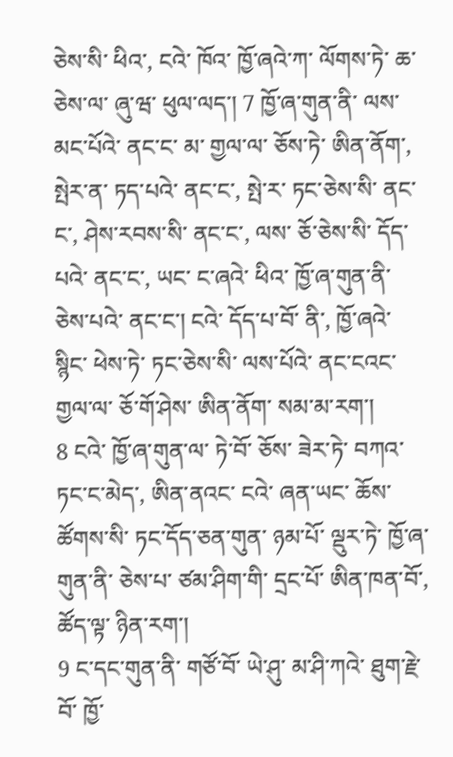ཅེས་སི་ ཕིའ་, ངའེ་ ཁོའ་ ཁྱོ་ཞའེ་ཀ་ ལོགས་ཏེ་ ཆ་ཅེས་ལ་ ཞུ་ཝ་ ཕུལ་ལད་། 7 ཁྱོ་ཞ་གུན་ནི་ ལས་ མང་པོའེ་ ནང་ང་ མ་ གྱལ་ལ་ ཅོས་ཏེ་ ཨིན་ནོག་, སྤེར་ན་ ཏད་པའེ་ ནང་ང་, སྤེ་ར་ ཏང་ཅེས་སི་ ནང་ང་, ཤེས་རབས་སི་ ནང་ང་, ལས་ ཅོ་ཅེས་སི་ དོད་པའེ་ ནང་ང་, ཡང་ ང་ཞའེ་ ཕིའ་ ཁྱོ་ཞ་གུན་ནི་ ཅེས་པའེ་ ནང་ང་། ངའེ་ དོད་པ་བོ་ ནི་, ཁྱོ་ཞའེ་ སྙིང་ ཕེས་ཏེ་ ཏང་ཅེས་སི་ ལས་པོའེ་ ནང་ངའང་ གྱལ་ལ་ ཅོ་གོ་ཤེས་ ཨིན་ནོག་ སམ་མ་རག་།
8 ངའེ་ ཁྱོ་ཞ་གུན་ལ་ ཏེ་བོ་ ཅོས་ ཟེར་ཏེ་ བཀའ་ ཏང་ང་མེད་, ཨིན་ནའང་ ངའེ་ ཞན་ཡང་ ཆོས་ཚོགས་སི་ ཏང་དོད་ཅན་གུན་ ཉམ་པོ་ ལྡུར་ཏེ་ ཁྱོ་ཞ་གུན་ནི་ ཅེས་པ་ ཙམ་ཤིག་གི་ དྲང་པོ་ ཨིན་ཁན་བོ་, ཚོད་ལྟ་ ཉིན་རག་།
9 ང་དང་གུན་ནི་ གཙོ་བོ་ ཡེ་ཤུ་ མ་ཤི་ཀའེ་ ཐུག་རྗེ་བོ་ ཁྱོ་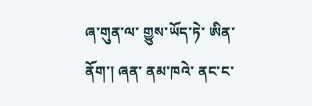ཞ་གུན་ལ་ གྱུས་ཡོད་ཏེ་ ཨིན་ནོག་། ཞན་ ནམ་ཁའེ་ ནང་ང་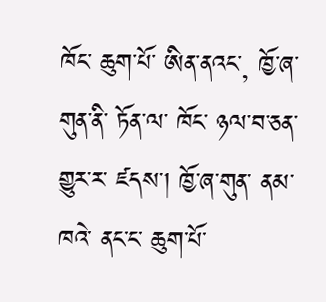ཁོང་ ཆུག་པོ་ ཨིན་ནའང་, ཁྱོ་ཞ་གུན་ནི་ ཏོན་ལ་ ཁོང་ ཉལ་བ་ཅན་ གྱུར་ར་ ཛདས་། ཁྱོ་ཞ་གུན་ ནམ་ཁའེ་ ནང་ང་ ཆུག་པོ་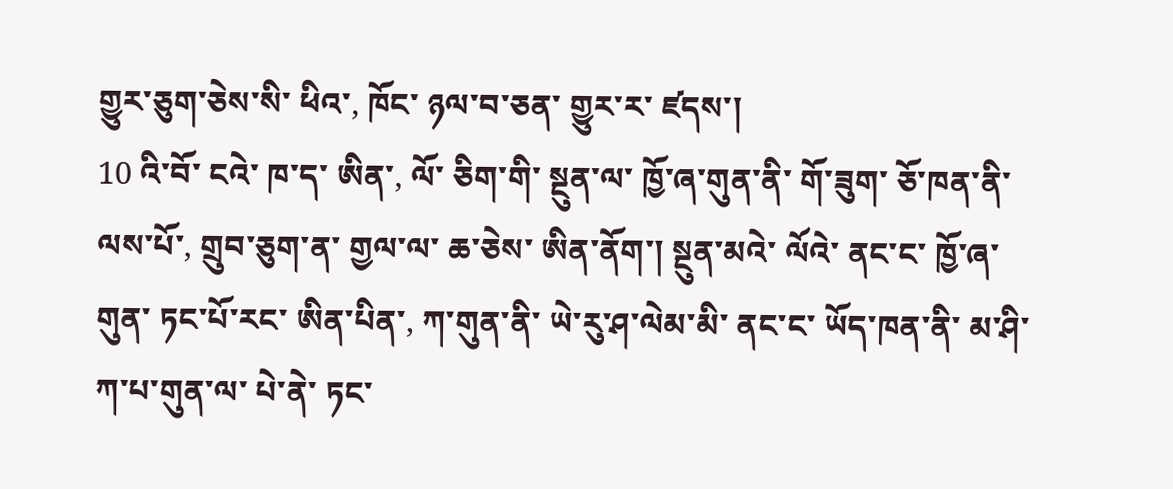གྱུར་ཅུག་ཅེས་སི་ ཕིའ་, ཁོང་ ཉལ་བ་ཅན་ གྱུར་ར་ ཛདས་།
10 འི་བོ་ ངའེ་ ཁ་ད་ ཨིན་, ལོ་ ཅིག་གི་ སྔུན་ལ་ ཁྱོ་ཞ་གུན་ནི་ གོ་ཟུག་ ཅོ་ཁན་ནི་ ལས་པོ་, གྲུབ་ཅུག་ན་ གྱལ་ལ་ ཆ་ཅེས་ ཨིན་ནོག་། སྔུན་མའེ་ ལོའེ་ ནང་ང་ ཁྱོ་ཞ་གུན་ ཏང་པོ་རང་ ཨིན་པིན་, ཀ་གུན་ནི་ ཡེ་རུ་ཤ་ལེམ་མི་ ནང་ང་ ཡོད་ཁན་ནི་ མ་ཤི་ཀ་པ་གུན་ལ་ པེ་ནེ་ ཏང་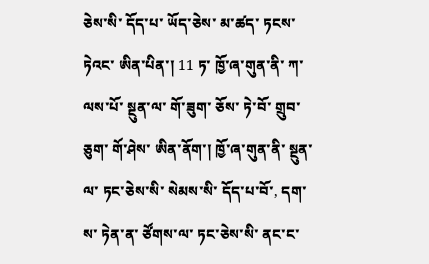ཅེས་སི་ དོད་པ་ ཡོད་ཅེས་ མ་ཚད་ ཏངས་ཏེའང་ ཨིན་པིན་། 11 ཏ་ ཁྱོ་ཞ་གུན་ནི་ ཀ་ལས་པོ་ སྔུན་ལ་ གོ་ཟུག་ ཅོས་ ཏེ་བོ་ གྲུབ་ཅུག་ གོ་ཤེས་ ཨིན་ནོག་། ཁྱོ་ཞ་གུན་ནི་ སྔུན་ལ་ ཏང་ཅེས་སི་ སེམས་སི་ དོད་པ་བོ་, དག་ས་ ཏེན་ན་ ཙོགས་ལ་ ཏང་ཅེས་སི་ ནང་ང་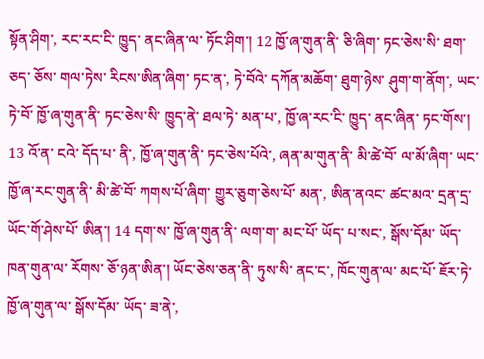སྟོན་ཤིག་, རང་རང་ངི་ ཁྱུད་ ནང་ཞིན་ལ་ ཏོང་ཤིག་། 12 ཁྱོ་ཞ་གུན་ནི་ ཅི་ཞིག་ ཏང་ཅེས་སི་ ཐག་ཅད་ ཅོས་ གལ་ཏེས་ རིངས་ཨིན་ཞིག་ ཏང་ན་, ཏེ་བོའེ་ དཀོན་མཆོག་ ཐུག་ཉེས་ ཤུག་ག་ནོག་, ཡང་ ཏེ་བོ་ ཁྱོ་ཞ་གུན་ནི་ ཏང་ཅེས་སི་ ཁྱུད་ནེ་ ཐལ་ཏེ་ མན་པ་, ཁྱོ་ཞ་རང་ངི་ ཁྱུད་ ནང་ཞིན་ ཏང་གོས་། 13 འོ་ན་ ངའེ་ དོད་པ་ ནི་, ཁྱོ་ཞ་གུན་ནི་ ཏང་ཅེས་པོའེ་, ཞན་མ་གུན་ནི་ མི་ཚེ་བོ་ ལ་མོ་ཞིག་ ཡང་ ཁྱོ་ཞ་རང་གུན་ནི་ མི་ཚེ་བོ་ ཀགས་པོ་ཞིག་ གྱུར་ཅུག་ཅེས་པོ་ མན་, ཨིན་ནའང་ ཚང་མའ་ དྲན་དྲ་ ཡོང་གོ་ཤེས་པོ་ ཨིན་། 14 དག་ས་ ཁྱོ་ཞ་གུན་ནི་ ལག་ག་ མང་པོ་ ཡོད་ པ་སང་, སྒོས་དོམ་ ཡོད་ཁན་གུན་ལ་ རོགས་ ཅོ་ཉན་ཨིན་། ཡོང་ཅེས་ཅན་ནི་ ཏུས་སི་ ནང་ང་, ཁོང་གུན་ལ་ མང་པོ་ ཇོར་ཏེ་ ཁྱོ་ཞ་གུན་ལ་ སྒོས་དོམ་ ཡོད་ ཟ་ནེ་,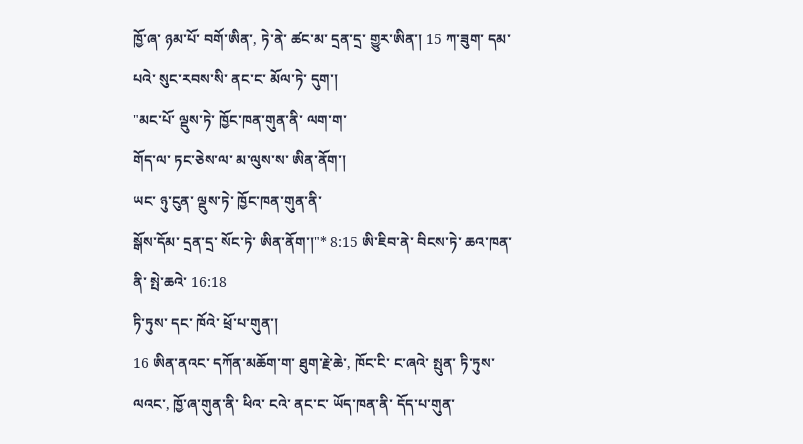ཁྱོ་ཞ་ ཉམ་པོ་ བགོ་ཨིན་, ཏེ་ནེ་ ཚང་མ་ དྲན་དྲ་ གྱུར་ཨིན་། 15 ཀ་ཟུག་ དམ་པའེ་ སུང་རབས་སི་ ནང་ང་ མོལ་ཏེ་ དུག་།
"མང་པོ་ ལྡུས་ཏེ་ ཁྱོང་ཁན་གུན་ནི་ ལག་ག་
གོད་ལ་ ཏང་ཅེས་ལ་ མ་ལུས་ས་ ཨིན་ནོག་།
ཡང་ ཉུ་ངུན་ ལྡུས་ཏེ་ ཁྱོང་ཁན་གུན་ནི་
སྒོས་དོམ་ དྲན་དྲ་ སོང་ཏེ་ ཨིན་ནོག་།"* 8:15 ཨི་ཇིབ་ནེ་ བིངས་ཏེ་ ཆའ་ཁན་ནི་ སྤེ་ཆའེ་ 16:18
ཏི་ཏུས་ དང་ ཁོའེ་ ཕྲོ་པ་གུན་།
16 ཨིན་ནའང་ དཀོན་མཆོག་ག་ ཐུག་རྗེ་ཆེ་, ཁོང་ངི་ ང་ཞའེ་ སྤུན་ ཏི་ཏུས་ལའང་, ཁྱོ་ཞ་གུན་ནི་ ཕིའ་ ངའེ་ ནང་ང་ ཡོད་ཁན་ནི་ དོད་པ་གུན་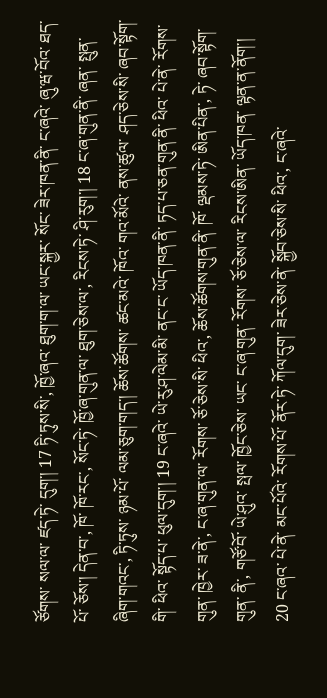ཙོགས་ སལ་ལ་ ཛད་ཏེ་ དུག་། 17 ཏི་ཏུས་སི་, ཁྱོ་ཞའ་ ཐུག་ག་ལ་ ཡང་སྐྱར་ སོང་ ཟེར་ཁན་ནི་ ང་ཞའེ་ ཞུ་ཝ་བོའ་ ཐད་པོ་ ཅོས་། དེན་བ་, ཁོ་ ཁོ་རང་, སོང་ཏེ་ ཁྱོ་ཞ་གུན་ལ་ ཐུག་ཅེས་ལ་, རིངས་ཏེ་ ཤི་རུག་། 18 ང་ཞ་གུན་ནི་ ཞན་ སྤུན་ཞིག་གའང་, ཏི་ཏུས་ ཉམ་པོ་ ལམ་ཅུག་གད་། ཆོས་ཚོགས་ ཚང་མའེ་ ཁོའ་ གའ་མོའེ་ ནས་ཚུལ་ ཤད་ཅེས་སི་ ཞབ་སྟོག་གི་ ཕིའ་ སྟོད་པ་ ཕུལ་དུག་། 19 ང་ཞའེ་ ཡེ་རུ་ཤ་ལེམ་མི་ ནང་ང་ ཡོད་ཁན་ནི་ ཏད་པ་ཅན་གུན་ནི་ ཕིའ་ པེ་ནེ་ རོགས་གུན་ ཁྱེར་ ཟ་ནེ་, ང་ཞ་གུན་ལ་ རོགས་ ཅོ་ཅེས་སི་ ཕིའ་, ཆོས་ཚོགས་གུན་ནི་ ཁོ་ ལྡམས་ཏེ་ ཨིན་པིན་, ཏེ་ ཞབ་སྟོག་གུན་ ནི་, གཙོ་བོ་ ཡེ་ཤུའ་ སྤལ་ ཁྱོང་ཅེས་ ཡང་ ང་ཞ་གུན་ རོགས་ ཅོ་ཅེས་ལ་ རིངས་ཨིན་ ཡོད་ཁན་ ལྟན་ན་ནོག་།
20 ང་ཞའ་ པེ་ནེ་ མང་པོའེ་ རོགས་པོ་ ནོར་ཏེ་ ཀོལ་དུག་ ཟེར་ཅེས་ནེ་ སྐྱོབ་ཅེས་སི་ ཕིའ་, ང་ཞའེ་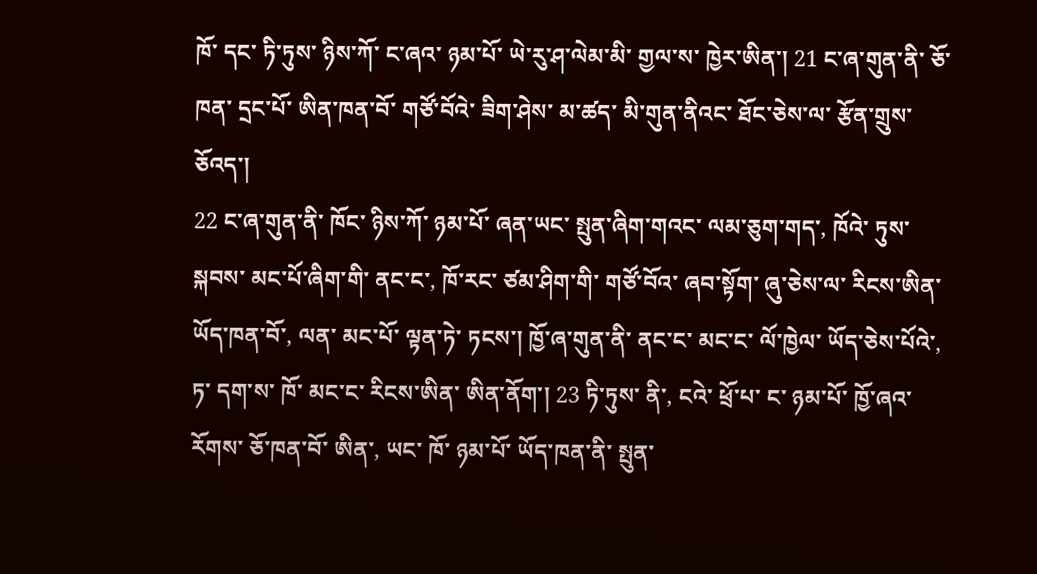ཁོ་ དང་ ཏི་ཏུས་ ཉིས་ཀོ་ ང་ཞའ་ ཉམ་པོ་ ཡེ་རུ་ཤ་ལེམ་མི་ གྱལ་ས་ ཁྱེར་ཨིན་། 21 ང་ཞ་གུན་ནི་ ཅོ་ཁན་ དྲང་པོ་ ཨིན་ཁན་བོ་ གཙོ་བོའེ་ ཟིག་ཤེས་ མ་ཚད་ མི་གུན་ནིའང་ ཐོང་ཅེས་ལ་ རྩོན་གྲུས་ ཅོའད་།
22 ང་ཞ་གུན་ནི་ ཁོང་ ཉིས་ཀོ་ ཉམ་པོ་ ཞན་ཡང་ སྤུན་ཞིག་གའང་ ལམ་ཅུག་གད་, ཁོའེ་ ཏུས་སྐབས་ མང་པོ་ཞིག་གི་ ནང་ང་, ཁོ་རང་ ཙམ་ཤིག་གི་ གཙོ་བོའ་ ཞབ་སྟོག་ ཞུ་ཅེས་ལ་ རིངས་ཨིན་ ཡོད་ཁན་བོ་, ལན་ མང་པོ་ ལྟན་ཏེ་ ཏངས་། ཁྱོ་ཞ་གུན་ནི་ ནང་ང་ མང་ང་ ལོ་ཁྱེལ་ ཡོད་ཅེས་པོའེ་, ཏ་ དག་ས་ ཁོ་ མང་ང་ རིངས་ཨིན་ ཨིན་ནོག་། 23 ཏི་ཏུས་ ནི་, ངའེ་ ཕྲོ་པ་ ང་ ཉམ་པོ་ ཁྱོ་ཞའ་ རོགས་ ཅོ་ཁན་བོ་ ཨིན་, ཡང་ ཁོ་ ཉམ་པོ་ ཡོད་ཁན་ནི་ སྤུན་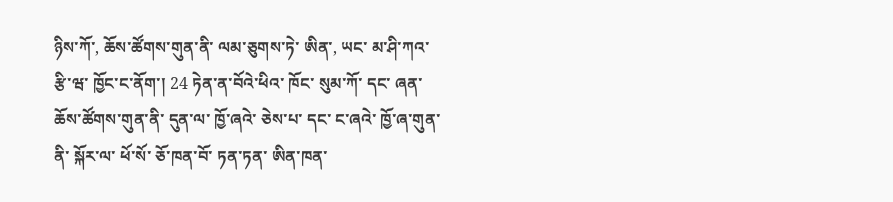ཉིས་ཀོ་, ཆོས་ཚོགས་གུན་ནི་ ལམ་ཅུགས་ཏེ་ ཨིན་, ཡང་ མ་ཤི་ཀའ་ རྩི་ཝ་ ཁྱོང་ང་ནོག་། 24 ཏེན་ན་བོའེ་ཕིའ་ ཁོང་ སུམ་ཀོ་ དང་ ཞན་ ཆོས་ཚོགས་གུན་ནི་ དུན་ལ་ ཁྱོ་ཞའེ་ ཅེས་པ་ དང་ ང་ཞའེ་ ཁྱོ་ཞ་གུན་ནི་ སྐོར་ལ་ ཕོ་སོ་ ཅོ་ཁན་བོ་ ཏན་ཏན་ ཨིན་ཁན་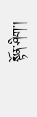སྟོན་ཤིག་།